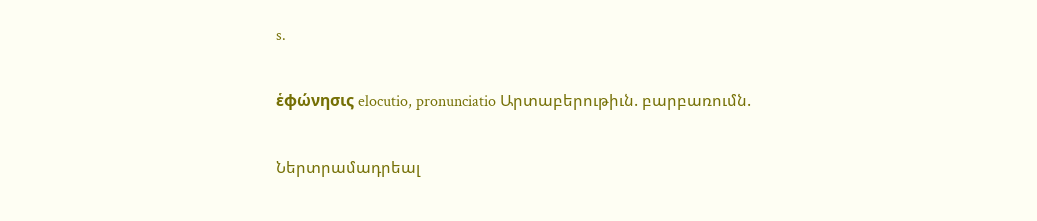s.

ἑφώνησις elocutio, pronunciatio Արտաբերութիւն. բարբառումն.

Ներտրամադրեալ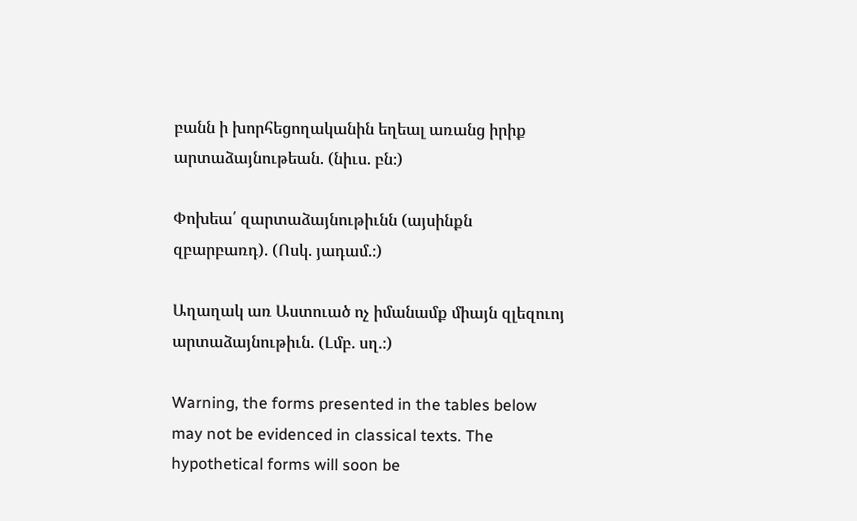բանն ի խորհեցողականին եղեալ առանց իրիք արտաձայնութեան. (նիւս. բն։)

Փոխեա՛ զարտաձայնութիւնն (այսինքն զբարբառդ). (Ոսկ. յադամ.։)

Աղաղակ առ Աստուած ոչ իմանամք միայն զլեզուոյ արտաձայնութիւն. (Լմբ. սղ.։)

Warning, the forms presented in the tables below may not be evidenced in classical texts. The hypothetical forms will soon be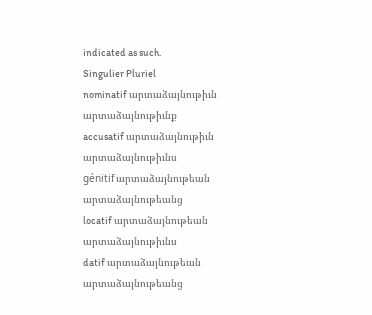indicated as such.
Singulier Pluriel
nominatif արտաձայնութիւն արտաձայնութիւնք
accusatif արտաձայնութիւն արտաձայնութիւնս
génitif արտաձայնութեան արտաձայնութեանց
locatif արտաձայնութեան արտաձայնութիւնս
datif արտաձայնութեան արտաձայնութեանց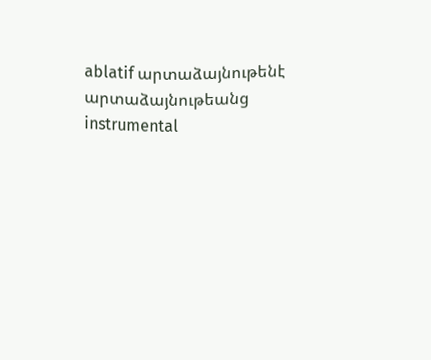ablatif արտաձայնութենէ արտաձայնութեանց
instrumental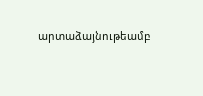արտաձայնութեամբ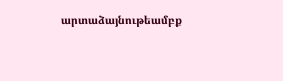արտաձայնութեամբք